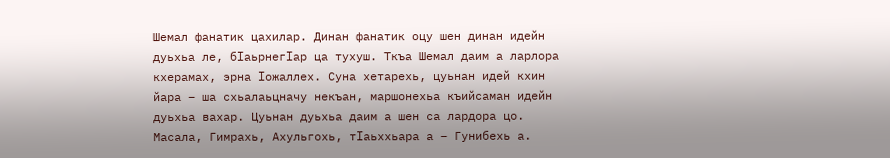Шемал фанатик цахилар. Динан фанатик оцу шен динан идейн дуьхьа ле, бӏаьрнегӏар ца тухуш. Ткъа Шемал даим а ларлора кхерамах, эрна ӏожаллех. Суна хетарехь, цуьнан идей кхин йара – ша схьалаьцначу некъан, маршонехьа къийсаман идейн дуьхьа вахар. Цуьнан дуьхьа даим а шен са лардора цо. Масала, Гимрахь, Ахульгохь, тӏаьххьара а – Гунибехь а.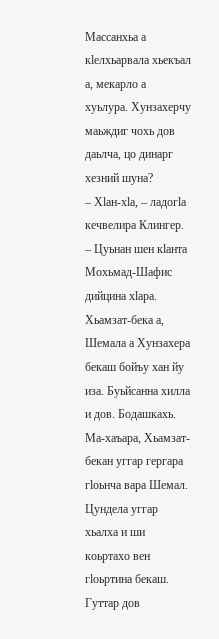Массанхьа а кӏелхьарвала хьекъал а, мекарло а хуьлура. Хунзахерчу маьждиг чохь дов даьлча, цо динарг хезний шуна?
– Хӏан-хӏа, – ладогӏа кечвелира Клингер.
– Цуьнан шен кӏанта Мохьмад-Шафис дийцина хӏара. Хьамзат-бека а, Шемала а Хунзахера бекаш бойъу хан йу иза. Буьйсанна хилла и дов. Бодашкахь. Ма-хаъара, Хьамзат-бекан уггар гергара гӏоьнча вара Шемал. Цундела уггар хьалха и ши коьртахо вен гӏоьртина бекаш. Гуттар дов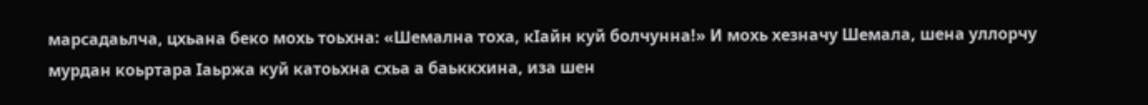марсадаьлча, цхьана беко мохь тоьхна: «Шемална тоха, кӏайн куй болчунна!» И мохь хезначу Шемала, шена уллорчу мурдан коьртара ӏаьржа куй катоьхна схьа а баьккхина, иза шен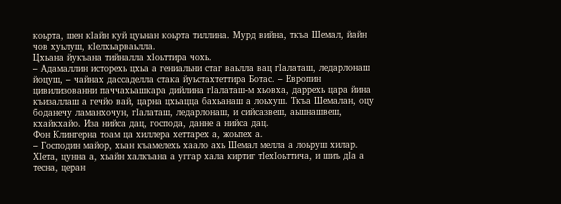коьрта, шен кӏайн куй цуьнан коьрта тиллина. Мурд вийна, ткъа Шемал, йайн чов хуьлуш, кӏелхьарваьлла.
Цхьана йукъана тийналла хӏоьттира чохь.
– Адамаллин исторехь цхьа а гениальни стаг ваьлла вац гӏалаташ, ледарлонаш йоцуш, – чайнах дассаделла стака йуьстахтеттира Ботас. – Европин цивилизованни паччахьашкара дийлина гӏалаташ-м хьовха, даррехь цара йина къизаллаш а гечйо вай, царна цхьацца бахьанаш а лоьхуш. Ткъа Шемалан, оцу боданечу ламанхочун, гӏалаташ, ледарлонаш, и сийсазвеш, аьшнашвеш, кхайкхайо. Иза нийса дац, господа, данне а нийса дац.
Фон Клингерна тоам ца хиллера хеттарех а, жоьпех а.
– Господин майор, хьан къамелехь хаало ахь Шемал мелла а лоьруш хилар. Хӏета, цунна а, хьайн халкъана а уггар хала киртиг тӏехӏоьттича, и шиъ дӏа а тесна, церан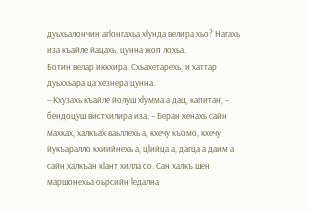дуьхьалончин агӏонгахьа хӏунда велира хьо? Нагахь иза къайле йацахь, цунна жоп лохьа.
Ботин велар иккхира. Схьахетарехь, и хаттар дуьххьара ца хезнера цунна.
– Кхузахь къайле йолуш хӏумма а дац, капитан, – бендоцуш вистхилира иза. – Беран хенахь сайн махках, халкъах ваьллехь а, кхечу къомо, кхечу йукъаралло кхиийнехь а, цӏийца а, дагца а даим а сайн халкъан кӏант хилла со. Сан халкъ шен маршонехьа оьрсийн ӏедална